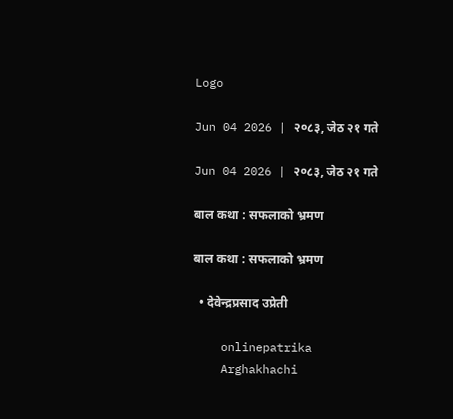Logo

Jun 04 2026 | २०८३, जेठ २१ गते

Jun 04 2026 | २०८३, जेठ २१ गते

बाल कथा : सफलाको भ्रमण

बाल कथा : सफलाको भ्रमण

  • देवेन्द्रप्रसाद उप्रेती

    onlinepatrika
    Arghakhachi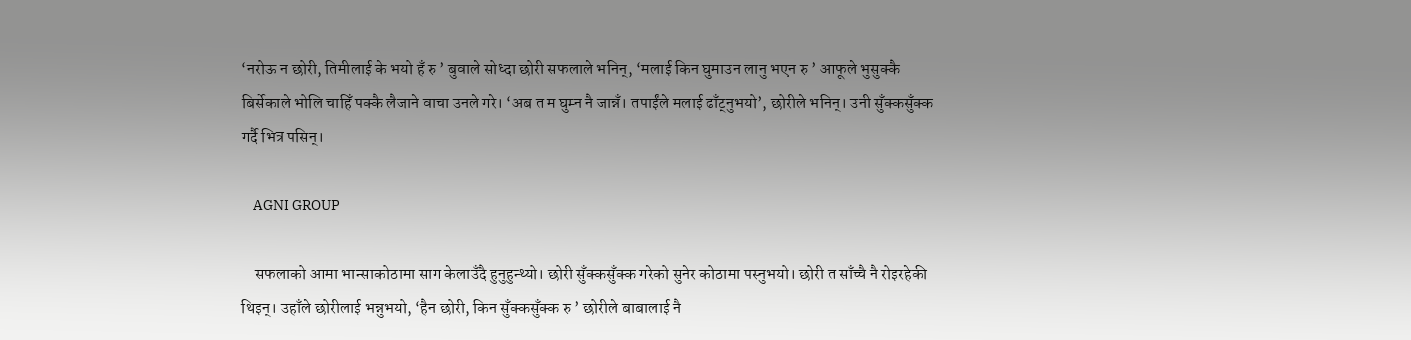‘नरोऊ न छोरी, तिमीलाई के भयो हँ रु ’ बुवाले सोध्दा छोरी सफलाले भनिन्, ‘मलाई किन घुमाउन लानु भएन रु ’ आफूले भुसुक्कै बिर्सेकाले भोलि चाहिँ पक्कै लैजाने वाचा उनले गरे। ‘अब त म घुम्न नै जान्नँ। तपाईंले मलाई ढाँट्नुभयो’, छोरीले भनिन्। उनी सुँक्कसुँक्क गर्दै भित्र पसिन्।

    AGNI GROUP

    सफलाको आमा भान्साकोठामा साग केलाउँदै हुनुहुन्थ्यो। छोरी सुँक्कसुँक्क गरेको सुनेर कोठामा पस्नुभयो। छोरी त साँच्चै नै रोइरहेकी थिइन्। उहाँले छोरीलाई भन्नुभयो, ‘हैन छोरी, किन सुँक्कसुँक्क रु ’ छोरीले बाबालाई नै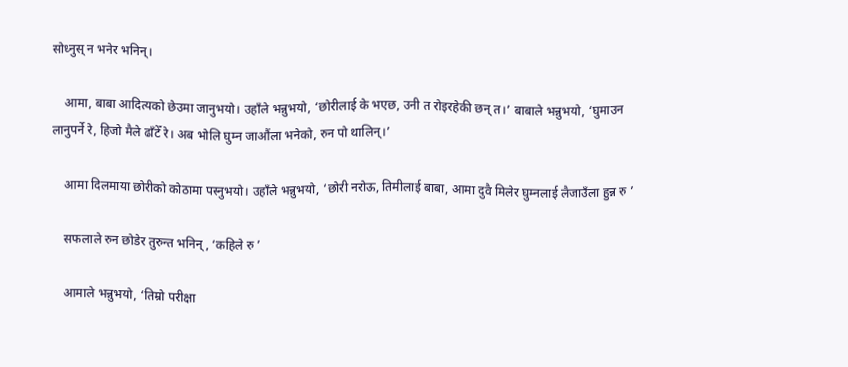सोध्नुस् न भनेर भनिन्।

    आमा, बाबा आदित्यको छेउमा जानुभयो। उहाँले भन्नुभयो, ‘छोरीलाई के भएछ, उनी त रोइरहेकी छन् त।’ बाबाले भन्नुभयो, ‘घुमाउन लानुपर्ने रे, हिजो मैले ढाँटेँ रे। अब भोलि घुम्न जाऔंला भनेको, रुन पो थालिन्।’

    आमा दिलमाया छोरीको कोठामा पस्नुभयो। उहाँले भन्नुभयो, ‘छोरी नरोऊ, तिमीलाई बाबा, आमा दुवै मिलेर घुम्नलाई लैजाउँला हुन्न रु ’

    सफलाले रुन छोडेर तुरुन्त भनिन्, ‘कहिले रु ’

    आमाले भन्नुभयो, ‘तिम्रो परीक्षा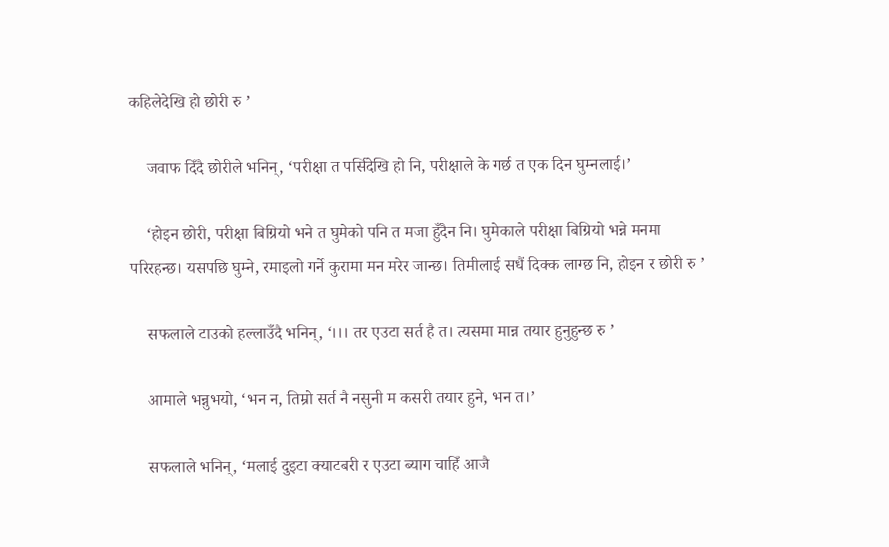कहिलेदेखि हो छोरी रु ’

    जवाफ दिँदै छोरीले भनिन्, ‘परीक्षा त पर्सिदेखि हो नि, परीक्षाले के गर्छ त एक दिन घुम्नलाई।’

    ‘होइन छोरी, परीक्षा बिग्रियो भने त घुमेको पनि त मजा हुँदैन नि। घुमेकाले परीक्षा बिग्रियो भन्ने मनमा परिरहन्छ। यसपछि घुम्ने, रमाइलो गर्ने कुरामा मन मरेर जान्छ। तिमीलाई सधैं दिक्क लाग्छ नि, होइन र छोरी रु ’

    सफलाले टाउको हल्लाउँदै भनिन्, ‘।।। तर एउटा सर्त है त। त्यसमा मान्न तयार हुनुहुन्छ रु ’

    आमाले भन्नुभयो, ‘भन न, तिम्रो सर्त नै नसुनी म कसरी तयार हुने, भन त।’

    सफलाले भनिन्, ‘मलाई दुइटा क्याटबरी र एउटा ब्याग चाहिँ आजै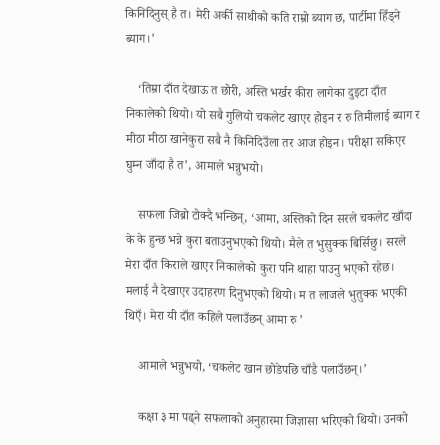किनिदिनुस् है त। मेरी अर्की साथीको कति राम्रो ब्याग छ, पार्टीमा हिँड्ने ब्याग।’

    ‘तिम्रा दाँत देखाऊ त छोरी, अस्ति भर्खर कीरा लागेका दुइटा दाँत निकालेको थियो। यो सबै गुलियो चकलेट खाएर होइन र रु तिमीलाई ब्याग र मीठा मीठा खानेकुरा सबै नै किनिदिउँला तर आज होइन। परीक्षा सकिएर घुम्न जाँदा है त’, आमाले भन्नुभयो।

    सफला जिब्रो टोक्दै भन्छिन्, ‘आमा, अस्तिको दिन सरले चकलेट खाँदा के के हुन्छ भन्ने कुरा बताउनुभएको थियो। मैले त भुसुक्क बिर्सिछु। सरले मेरा दाँत किराले खाएर निकालेको कुरा पनि थाहा पाउनु भएको रहेछ। मलाई नै देखाएर उदाहरण दिनुभएको थियो। म त लाजले भुतुक्क भएकी थिएँ। मेरा यी दाँत कहिले पलाउँछन् आमा रु ’

    आमाले भन्नुभयो, ‘चकलेट खान छोडेपछि चाँडै पलाउँछन्।’

    कक्षा ३ मा पढ्ने सफलाको अनुहारमा जिज्ञासा भरिएको थियो। उनको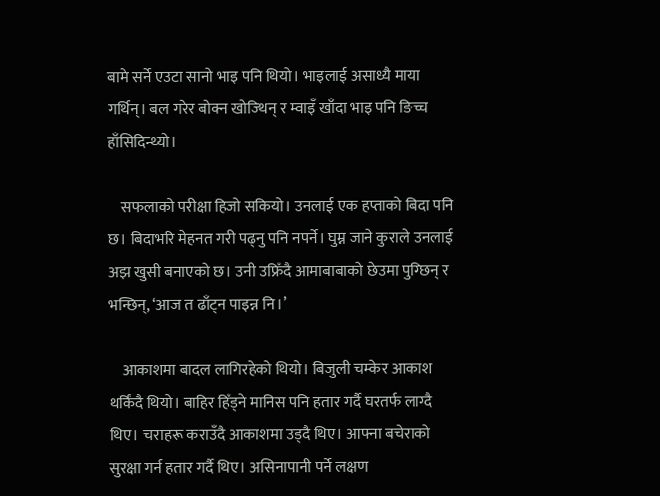बामे सर्ने एउटा सानो भाइ पनि थियो। भाइलाई असाध्यै माया गर्थिन्। बल गरेर बोक्न खोज्थिन् र म्वाइँ खाँदा भाइ पनि ङिच्च हाँसिदिन्थ्यो।

    सफलाको परीक्षा हिजो सकियो। उनलाई एक हप्ताको बिदा पनि छ। बिदाभरि मेहनत गरी पढ्नु पनि नपर्ने। घुम्न जाने कुराले उनलाई अझ खुसी बनाएको छ। उनी उफ्रिँदै आमाबाबाको छेउमा पुग्छिन् र भन्छिन्, ‘आज त ढाँट्न पाइन्न नि।’

    आकाशमा बादल लागिरहेको थियो। बिजुली चम्केर आकाश थर्किंदै थियो। बाहिर हिँड्ने मानिस पनि हतार गर्दै घरतर्फ लाग्दै थिए। चराहरू कराउँदै आकाशमा उड्दै थिए। आफ्ना बचेराको सुरक्षा गर्न हतार गर्दै थिए। असिनापानी पर्ने लक्षण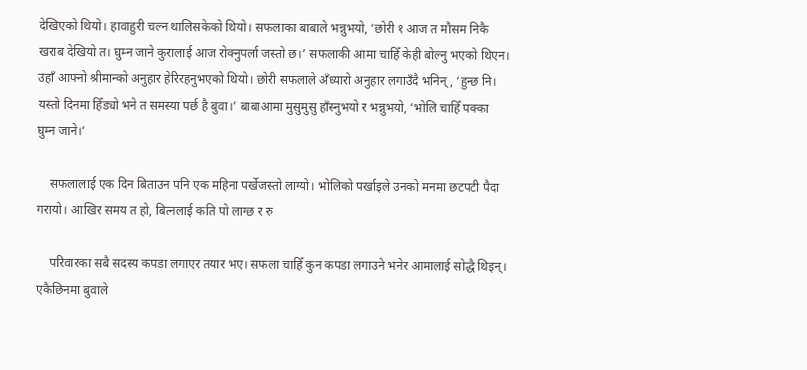देखिएको थियो। हावाहुरी चल्न थालिसकेको थियो। सफलाका बाबाले भन्नुभयो, ‘छोरी १ आज त मौसम निकै खराब देखियो त। घुम्न जाने कुरालाई आज रोक्नुपर्ला जस्तो छ।’ सफलाकी आमा चाहिँ केही बोल्नु भएको थिएन। उहाँ आफ्नो श्रीमान्को अनुहार हेरिरहनुभएको थियो। छोरी सफलाले अँध्यारो अनुहार लगाउँदै भनिन्, ‘हुन्छ नि। यस्तो दिनमा हिँड्यो भने त समस्या पर्छ है बुवा।’ बाबाआमा मुसुमुसु हाँस्नुभयो र भन्नुभयो, ‘भोलि चाहिँ पक्का घुम्न जाने।’

    सफलालाई एक दिन बिताउन पनि एक महिना पर्खेजस्तो लाग्यो। भोलिको पर्खाइले उनको मनमा छटपटी पैदा गरायो। आखिर समय त हो, बित्नलाई कति पो लाग्छ र रु

    परिवारका सबै सदस्य कपडा लगाएर तयार भए। सफला चाहिँ कुन कपडा लगाउने भनेर आमालाई सोद्धै थिइन्। एकैछिनमा बुवाले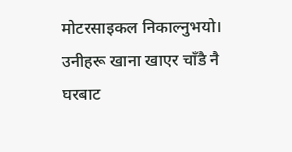मोटरसाइकल निकाल्नुभयो। उनीहरू खाना खाएर चाँडै नै घरबाट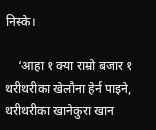निस्के।

    ‘आहा १ क्या राम्रो बजार १ थरीथरीका खेलौना हेर्न पाइने, थरीथरीका खानेकुरा खान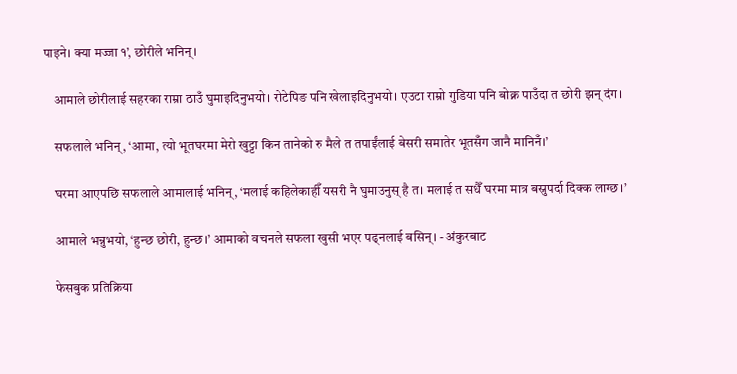पाइने। क्या मज्जा १’, छोरीले भनिन्।

    आमाले छोरीलाई सहरका राम्रा ठाउँ घुमाइदिनुभयो। रोटेपिङ पनि खेलाइदिनुभयो। एउटा राम्रो गुडिया पनि बोक्न पाउँदा त छोरी झन् दंग।

    सफलाले भनिन्, ‘आमा, त्यो भूतघरमा मेरो खुट्टा किन तानेको रु मैले त तपाईंलाई बेसरी समातेर भूतसँग जानै मानिनँ।’

    घरमा आएपछि सफलाले आमालाई भनिन्, ‘मलाई कहिलेकाहीँ यसरी नै घुमाउनुस् है त। मलाई त सधैँ घरमा मात्र बस्नुपर्दा दिक्क लाग्छ।’

    आमाले भन्नुभयो, ‘हुन्छ छोरी, हुन्छ।’ आमाको वचनले सफला खुसी भएर पढ्नलाई बसिन्। - अंकुरबाट

    फेसबुक प्रतिक्रिया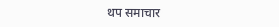थप समाचार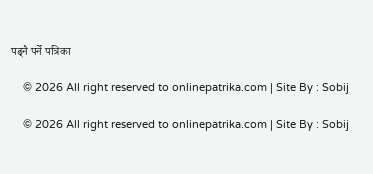पढ्नै पर्ने पत्रिका

    © 2026 All right reserved to onlinepatrika.com | Site By : Sobij

    © 2026 All right reserved to onlinepatrika.com | Site By : Sobij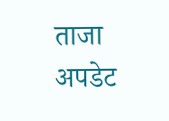ताजा अपडेट